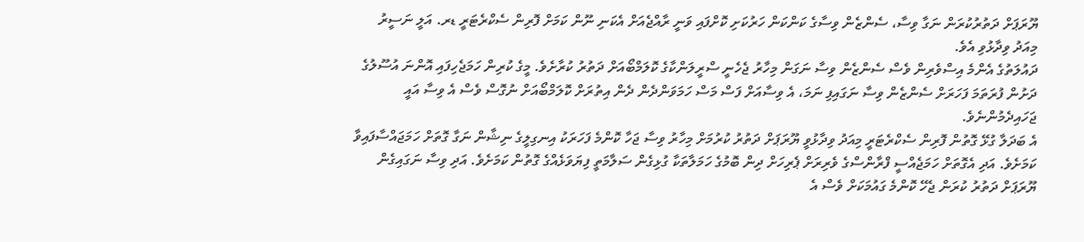ޔޫރަޕަށް ދަތުރުކުރަން ނަގާ ވިސާ، ސެންޒެން ވިސާގެ ކަންކަން ހަރުކަށި ކޮށްފައި ވަނީ ރާއްޖެއަށް އެކަނި ނޫން ކަމަށް ފޮރިން ސެކްރެޓަރީ ޑރ. އަލީ ނަސީރު މިއަދު ވިދާޅުވި އެވެ.
ދައުލަތުގެ އެންމެ އިސްވެރިން ވެސް ސެންޒެން ވިސާ ނަގަން މިހާރު ޖެހެނީ ސްރީލަންކާގެ ކޮލަމްބޯއަށް ދަތުރު ކުރާށެވެ. މީގެ ކުރިން ހަމަޖެހިފައި އޮންނަ އުސޫލުގެ ދަށުން ފުރަތަމަ ފަހަރަށް ސެންޒެން ވިސާ ނަގައިފި ނަމަ، އެ ވިސާއަށް ފަސް މަސް ހަމަވަންދެން ދެން އިތުރަށް ކޮލަމްބޯއަށް ނުގޮސް ވެސް އެ ވިސާ އައީ ޖަހައިދެމުންނެވެ.
އެ ބަދަލާ ގުޅޭ ގޮތުން ފޮރިން ސެކްރެޓަރީ މިއަދު ވިދާޅުވީ ޔޫރަޕަށް ދަތުރު ކުރުމަށް މިހާރު ވިސާ ޖަހާ ކޮންމެ ފަހަރަކު އިނގިލީގެ ނިޝާން ނަގާ ގޮތަށް ހަމަޖައްސާފައިވާ ކަމަށެވެ. އަދި އެގޮތަށް ހަމަޖެއްސީ ފްރާންސްގެ ވެރިރަށް ޕެރިހަށް ދިން ބޮމުގެ ހަމަލާތަކާ ގުޅިގެން ސަލާމަތީ ފިޔަވަޅެއްގެ ގޮތުން ކަމަށެވެ. އަދި ވިސާ ނަގައިގެން ޔޫރަޕަށް ދަތުރު ކުރަން ޖެހޭ ކޮންމެ ގައުމަކަށް ވެސް އެ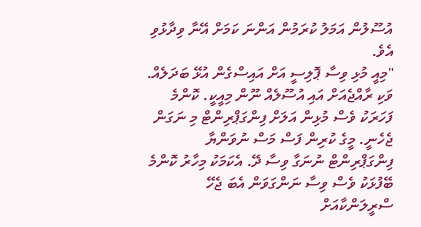އުސޫލުން އަމަލު ކުރަމުން އަންނަ ކަމަށް އޭނާ ވިދާޅުވި އެވެ.
"މިއީ މުޅި ވިސާ ޕޮލިސީ އަށް އައިސްގެން އުޅޭ ބަދަލެއް. ވަކި ރާއްޖެއަށް އައި އުސޫލެއް ނޫން މިއީކީ. ކޮންމެ ފަހަރަކު ވެސް މުޅިން އަލަށް ފިންގަޕްރިންޓް މި ނަގަން ޖެހެނީ. މީގެ ކުރިން ފަސް މަސް ނުވަންޔާ ފިންގަޕްރިންޓް ނުނަގާ ވިސާ ދޭ. އެކަމަކު މިހާރު ކޮންމެ ބޭފުޅަކު ވެސް ވިސާ ނަންގަވަން އެބަ ޖެހޭ ސްރީލަންކާއަށް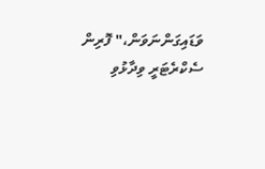ވަޑައިގަންނަވަން،" ފޮރިން ސެކްރެޓަރީ ވިދާޅުވި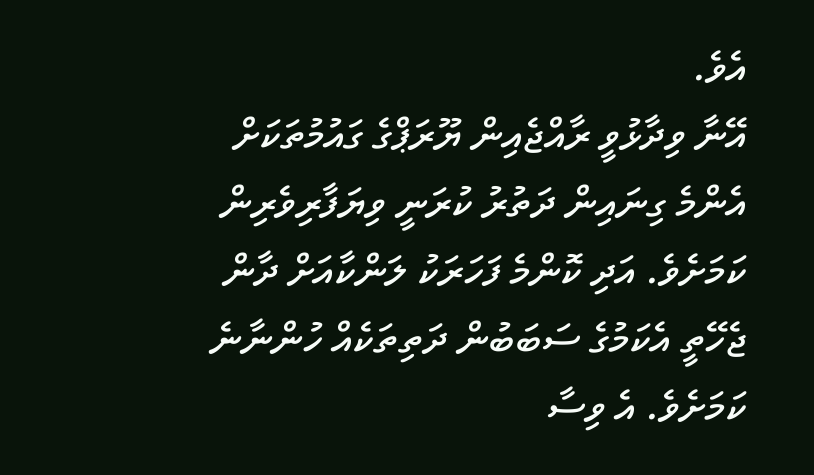އެވެ.
އޭނާ ވިދާޅުވީ ރާއްޖެއިން ޔޫރަޕްގެ ގައުމުތަކަށް އެންމެ ގިނައިން ދަތުރު ކުރަނީ ވިޔަފާރިވެރިން ކަމަށެވެ. އަދި ކޮންމެ ފަހަރަކު ލަންކާއަށް ދާން ޖެހޭތީ އެކަމުގެ ސަބަބުން ދަތިތަކެއް ހުންނާނެ ކަމަށެވެ. އެ ވިސާ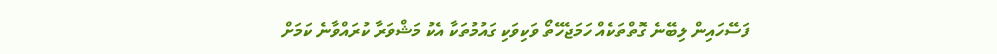ފަސޭހައިން ލިބޭނެ ގޮތްތަކެއް ހަމަޖެހޭތޯ ވަކިވަކި ގައުމުތަކާ އެކު މަޝްވަރާ ކުރައްވާނެ ކަމަށް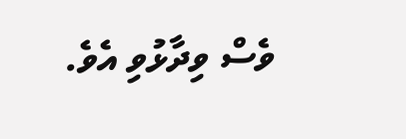ވެސް ވިދާޅުވި އެވެ.